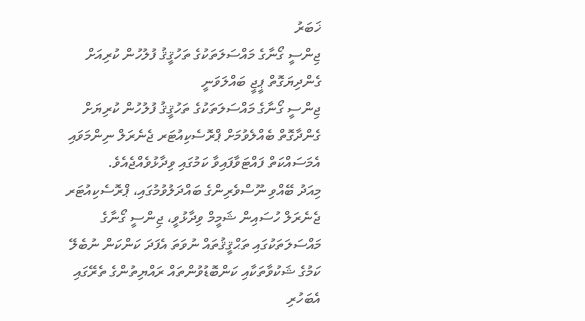ޚަބަރު
ޖިންސީ ގޯނާގެ މައްސަލަތަކުގެ ތަހުޤީޤު ފުލުހުން ކުރިއަށް ގެންދިޔަގޮތް ޕީޖީ ބައްލަވަނީ
ޖިންސީ ގޯނާގެ މައްސަލަތަކުގެ ތަހުޤީޤު ފުލުހުން ކުރިޔަށް ގެންދާގޮތް ބެއްލެވުމަށް ޕްރޮސެކިއުޓަރ ޖެނެރަލް ނިންމަވައި އެމަސައްކަތް ފައްޓަވާފައިވާ ކަމުގައި ވިދާޅުވެއްޖެއެވެ.
މިއަދު ބޭއްވި ނޫސްވެރިންގެ ބައްދަލުވުމުގައި، ޕްރޮސެކިއުޓަރ ޖެނެރަލް ހުސައިން ޝަމީމް ވިދާޅުވީ، ޖިންސީ ގޯނާގެ މައްސަލަތަކުގައި ތަޙްޤީޤުތައް ނުވަތަ އެފަދަ ކަންކަން ނުބެލޭ ކަމުގެ ޝަކުވާތަކާއި ކަންބޮޑުވުންތައް ރައްޔިތުންގެ ތެރޭގައި އެބަހުރި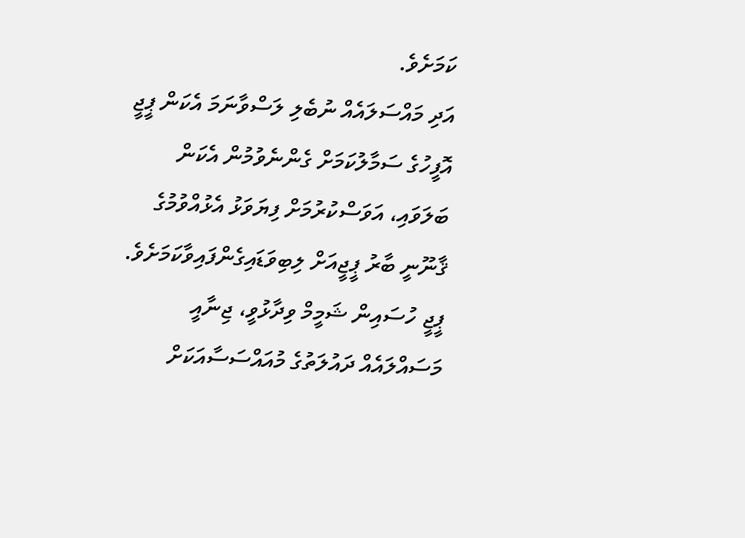ކަމަށެވެ.
އަދި މައްސަލައެއް ނުބެލި ލަސްވާނަމަ އެކަން ޕީޖީ އޮފީހުގެ ސަމާލުކަމަށް ގެންނެވުމުން އެކަން ބަލަވައި، އަވަސްކުރުމަށް ފިޔަވަޅު އެޅުއްވުމުގެ ޤާނޫނީ ބާރު ޕީޖީއަށް ލިބިވަޑައިގެންފައިވާކަމަށެވެ.
ޕީޖީ ހުސައިން ޝަމީމް ވިދާޅުވީ، ޖިނާއީ މަސައްލައެއް ދައުލަތުގެ މުއައްސަސާއަކަށް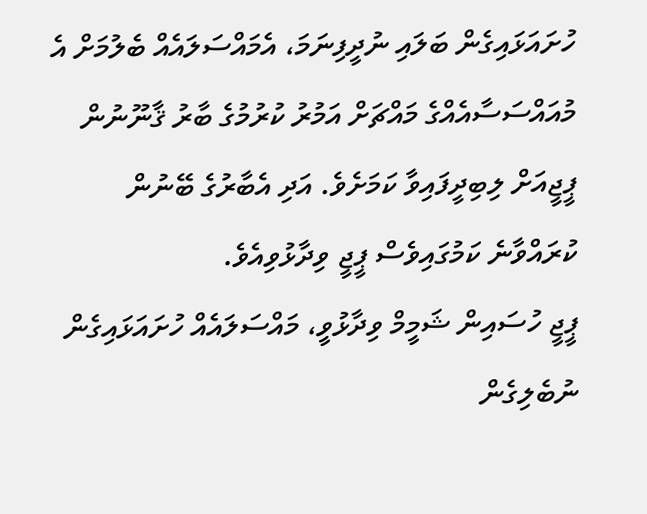ހުށައަޅައިގެން ބަލައި ނުދީފިނަމަ، އެމައްސަލައެއް ބެލުމަށް އެ މުއައްސަސާއެއްގެ މައްޗަށް އަމުރު ކުރުމުގެ ބާރު ޤާނޫނުން ޕީޖީއަށް ލިބިދީފައިވާ ކަމަށެވެ. އަދި އެބާރުގެ ބޭނުން ކުރައްވާނެ ކަމުގައިވެސް ޕީޖީ ވިދާޅުވިއެވެ.
ޕީޖީ ހުސައިން ޝަމީމް ވިދާޅުވީ، މައްސަލައެއް ހުށައަޅައިގެން ނުބެލިގެން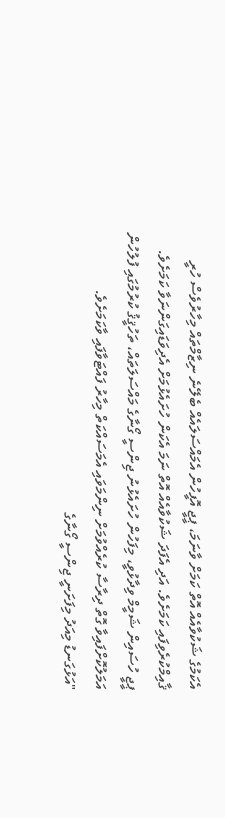އެކަމުގެ ޝަކުވާއެއް އޮތް ކަމަށް ވާނަމަ، ޕީޖީ އޮފީހުން އެމައްސަލައެއް ބެލޭނެ ނިޒާމްތައް މިހާރުވެސް ހުރީ ޤާއިމްކުރެވިފައި ކަމަށެވެ. އަދި އެފަދަ ޝަކުވާއެއް އޮތް ނަމަ އެކަން ހުށައެޅުމަށް އެދިވަޑައިގަންނަވާ ކަމަށެވެ.
ޕީޖީ ހުސައިން ޝަމީމް ވިދާޅުވީ، މިފަހުން ހުށައެޅުނު ޖިންސީ ގޯނާގެ މައްސަލަތައް، ތަހުޤީޤު ކުރުމުގައި ފުލުހުން އަމަލުކޮށްފައިވާ ގޮތް ދިރާސާ ކުރެއްވުމަށް ނިންމަވައި އެމަސައްކަތް މިހާރު ފައްޓަވާފައި ވާކަމަށެވެ.
"އަޅުގަނޑު މިއަދު މިފަށަނީ ޖިންސީ ގޯނާގެ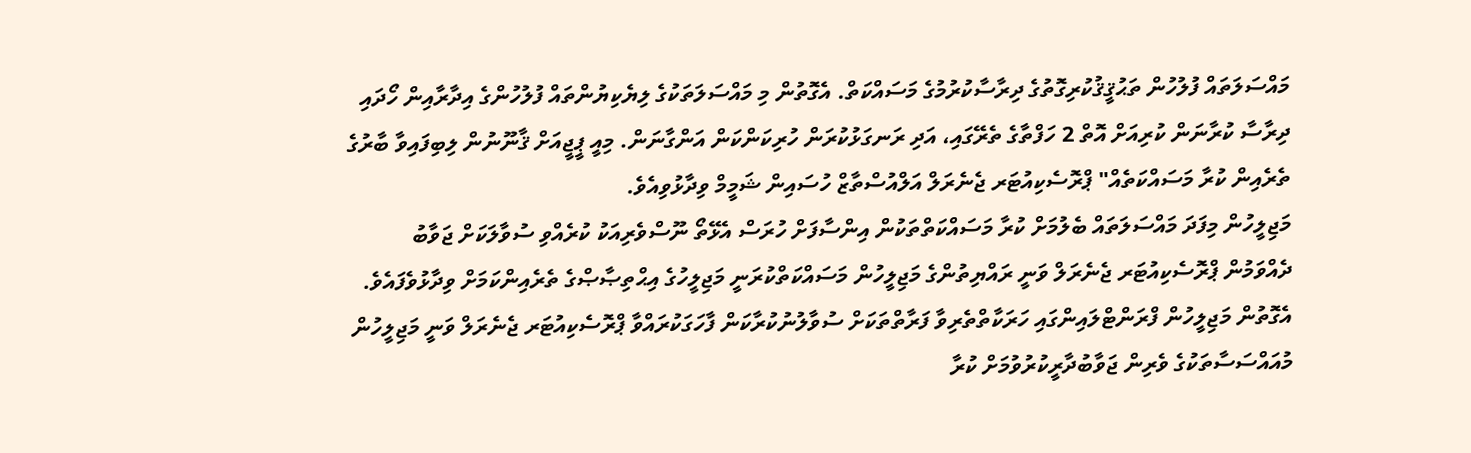މައްސަލަތައް ފުލުހުން ތަޙުޤީޤުކުރިގޮތުގެ ދިރާސާކުރުމުގެ މަސައްކަތް. އެގޮތުން މި މައްސަލަތަކުގެ ލިޔެކިޔުންތައް ފުލުހުންގެ އިދާރާއިން ހޯދައި ދިރާސާ ކުރާނަން ކުރިއަށް އޮތް 2 ހަފްތާގެ ތެރޭގައި، އަދި ރަނގަޅުކުރަން ހުރިކަންކަން އަންގާނަން. މިއީ ޕީޖީއަށް ޤާނޫނުން ލިބިފައިވާ ބާރުގެ ތެރެއިން ކުރާ މަސައްކަތެއް" ޕްރޮސެކިއުޓަރ ޖެނެރަލް އަލްއުސްތާޒް ހުސައިން ޝަމީމް ވިދާޅުވިއެވެ.
މަޖިލީހުން މިފަދަ މައްސަލަތައް ބެލުމަށް ކުރާ މަސައްކަތްތަކުން އިންސާފަށް ހުރަސް އެޅޭތޯ ނޫސްވެރިއަކު ކުރެއްވި ސުވާލަކަށް ޖަވާބު ދެއްވަމުން ޕްރޮސެކިއުޓަރ ޖެނެރަލް ވަނީ ރައްޔިތުންގެ މަޖިލީހުން މަސައްކަތްކުރަނީ މަޖިލީހުގެ އިޙްތިޞާޞްގެ ތެރެއިންކަމަށް ވިދާޅުވެފައެވެ. އެގޮތުން މަޖިލީހުން ފްރަންޓްލައިންގައި ހަރަކާތްތެރިވާ ފަރާތްތަކަށް ސުވާލުނުކުރާކަން ފާހަގަކުރައްވާ ޕްރޮސެކިއުޓަރ ޖެނެރަލް ވަނީ މަޖިލީހުން މުއައްސަސާތަކުގެ ވެރިން ޖަވާބުދާރީކުރުވުމަށް ކުރާ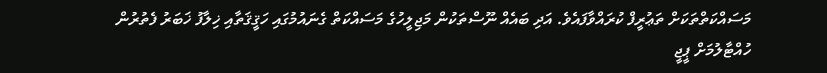މަސައްކަތްތަކަށް ތަޢުރީފް ކުރައްވާފައެވެ. އަދި ބައެއް ނޫސްތަކުން މަޖިލީހުގެ މަސައްކަތް ގެނައުމުގައި ހަޤީޤަތާއި ޚިލާފު ޚަބަރު ފެތުރުން ހުއްޓާލުމަށް ޕީޖީ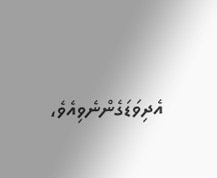އެދިވަޑަގެންނެވިއެވެ،